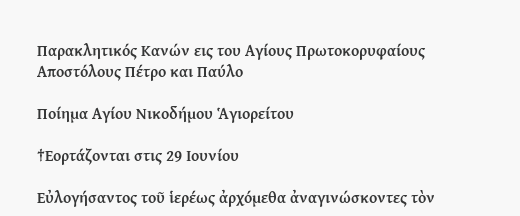Παρακλητικός Κανών εις του Αγίους Πρωτοκορυφαίους Αποστόλους Πέτρο και Παύλο

Ποίημα Αγίου Νικοδήμου Ἁγιορείτου

†Εορτάζονται στις 29 Ιουνίου

Εὐλογήσαντος τοῦ ἱερέως ἀρχόμεθα ἀναγινώσκοντες τὸν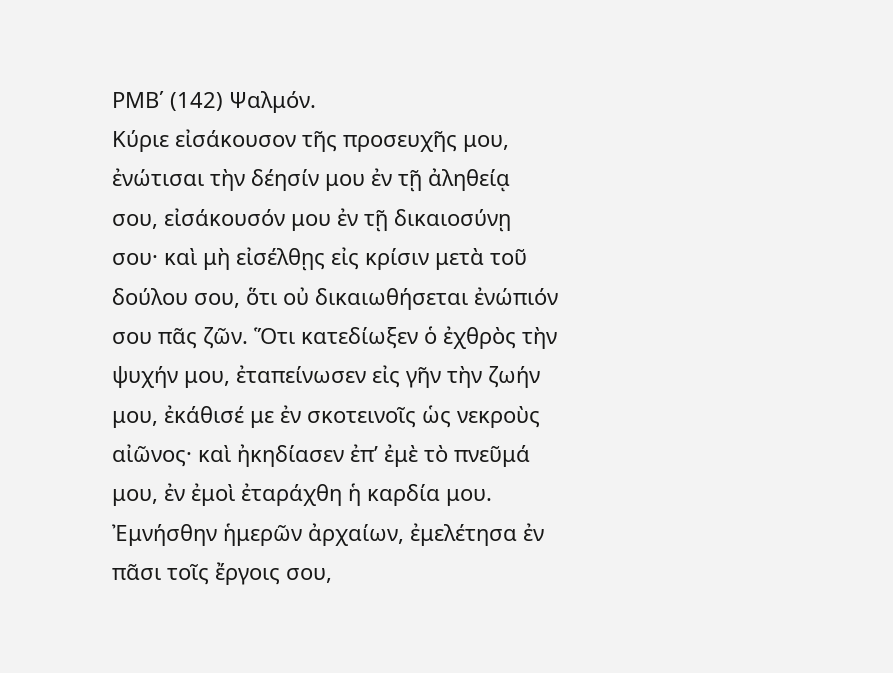ΡΜΒ΄ (142) Ψαλμόν.
Κύριε εἰσάκουσον τῆς προσευχῆς μου, ἐνώτισαι τὴν δέησίν μου ἐν τῇ ἀληθείᾳ σου, εἰσάκουσόν μου ἐν τῇ δικαιοσύνῃ σου· καὶ μὴ εἰσέλθῃς εἰς κρίσιν μετὰ τοῦ δούλου σου, ὅτι οὐ δικαιωθήσεται ἐνώπιόν σου πᾶς ζῶν. Ὅτι κατεδίωξεν ὁ ἐχθρὸς τὴν ψυχήν μου, ἐταπείνωσεν εἰς γῆν τὴν ζωήν μου, ἐκάθισέ με ἐν σκοτεινοῖς ὡς νεκροὺς αἰῶνος· καὶ ἠκηδίασεν ἐπ’ ἐμὲ τὸ πνεῦμά μου, ἐν ἐμοὶ ἐταράχθη ἡ καρδία μου. Ἐμνήσθην ἡμερῶν ἀρχαίων, ἐμελέτησα ἐν πᾶσι τοῖς ἔργοις σου,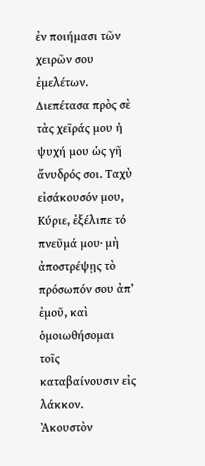ἐν ποιήμασι τῶν χειρῶν σου ἐμελέτων. Διεπέτασα πρὸς σὲ τὰς χεῖράς μου ἡ ψυχή μου ὡς γῆ ἄνυδρός σοι. Ταχὺ εἰσάκουσόν μου, Κύριε, ἐξέλιπε τό πνεῦμά μου· μὴ ἀποστρέψῃς τὸ πρόσωπόν σου ἀπ’ ἐμοῦ, καὶ ὁμοιωθήσομαι τοῖς καταβαίνουσιν εἰς λάκκον. Ἀκουστὸν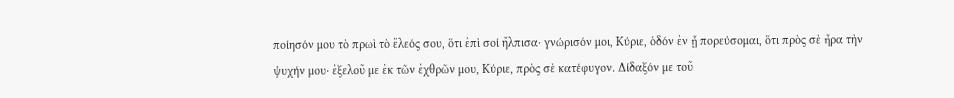ποίησόν μου τὸ πρωὶ τὸ ἔλεός σου, ὅτι ἐπὶ σοί ἤλπισα· γνώρισόν μοι, Κύριε, ὁδόν ἐν ᾗ πορεύσομαι, ὅτι πρὸς σὲ ἦρα τὴν ψυχήν μου· ἐξελοῦ με ἐκ τῶν ἐχθρῶν μου, Κύριε, πρὸς σὲ κατέφυγον. Δίδαξόν με τοῦ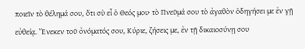ποιεῖν τὸ θέλημά σου, ὅτι σὺ εἶ ὁ Θεός μου· τὸ Πνεῦμά σου τὸ ἀγαθὸν ὁδηγήσει με ἐν γῇ εὐθείᾳ. Ἕνεκεν τοῦ ὀνόματός σου, Κύριε, ζήσεις με, ἐν τῇ δικαιοσύνῃ σου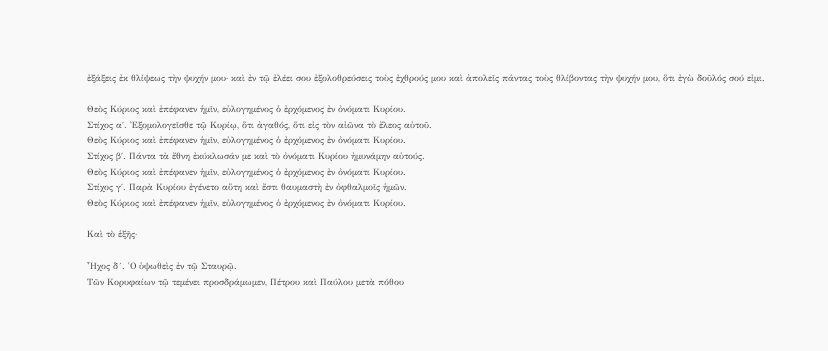ἐξάξεις ἐκ θλίψεως τὴν ψυχήν μου· καὶ ἐν τῷ ἐλέει σου ἐξολοθρεύσεις τοὺς ἐχθρούς μου καὶ ἀπολεῖς πάντας τοὺς θλίβοντας τὴν ψυχήν μου, ὅτι ἐγὼ δοῦλός σού εἰμι.

Θεὸς Κύριος καὶ ἐπέφανεν ἡμῖν, εὐλογημένος ὁ ἐρχόμενος ἐν ὀνόματι Κυρίου.
Στίχος α΄. Ἐξομολογεῖσθε τῷ Κυρίῳ, ὅτι ἀγαθός, ὅτι εἰς τὸν αἰῶνα τὸ ἔλεος αὐτοῦ.
Θεὸς Κύριος καὶ ἐπέφανεν ἡμῖν, εὐλογημένος ὁ ἐρχόμενος ἐν ὀνόματι Κυρίου.
Στίχος β΄. Πάντα τὰ ἔθνη ἐκύκλωσάν με καὶ τὸ ὀνόματι Κυρίου ἠμυνάμην αὐτούς.
Θεὸς Κύριος καὶ ἐπέφανεν ἡμῖν, εὐλογημένος ὁ ἐρχόμενος ἐν ὀνόματι Κυρίου.
Στίχος γ΄. Παρὰ Κυρίου ἐγένετο αὕτη καὶ ἔστι θαυμαστὴ ἐν ὀφθαλμοῖς ἡμῶν.
Θεὸς Κύριος καὶ ἐπέφανεν ἡμῖν, εὐλογημένος ὁ ἐρχόμενος ἐν ὀνόματι Κυρίου.

Kαὶ τὸ ἑξῆς·

῏Ηχος δ´. ῾Ο ὑψωθεὶς ἐν τῷ Σταυρῷ.
Τῶν Κορυφαίων τῷ τεμένει προσδράμωμεν, Πέτρου καὶ Παύλου μετὰ πόθου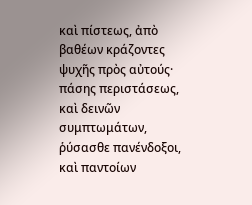καὶ πίστεως, ἀπὸ βαθέων κράζοντες ψυχῆς πρὸς αὐτούς· πάσης περιστάσεως, καὶ δεινῶν συμπτωμάτων, ῥύσασθε πανένδοξοι, καὶ παντοίων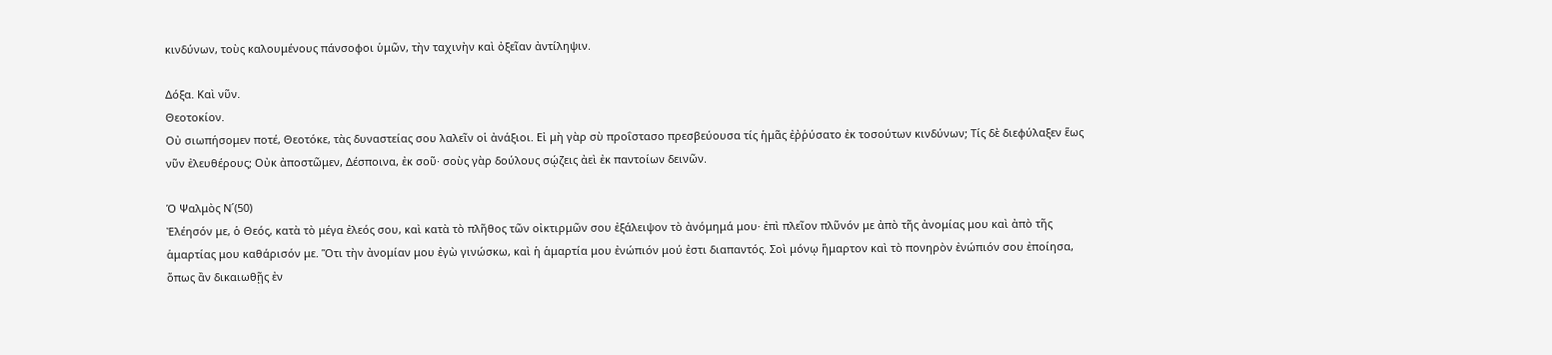κινδύνων, τοὺς καλουμένους πάνσοφοι ὑμῶν, τὴν ταχινὴν καὶ ὀξεῖαν ἀντίληψιν.

Δόξα. Καὶ νῦν.
Θεοτοκίον.
Οὐ σιωπήσομεν ποτέ, Θεοτόκε, τὰς δυναστείας σου λαλεῖν οἱ ἀνάξιοι. Εἰ μὴ γὰρ σὺ προΐστασο πρεσβεύουσα τίς ἡμᾶς ἐῤῥύσατο ἐκ τοσούτων κινδύνων; Τίς δὲ διεφύλαξεν ἕως νῦν ἐλευθέρους; Οὐκ ἀποστῶμεν, Δέσποινα, ἐκ σοῦ· σοὺς γὰρ δούλους σῴζεις ἀεὶ ἐκ παντοίων δεινῶν.

Ὁ Ψαλμὸς Ν´(50)
Ἐλέησόν με, ὁ Θεός, κατὰ τὸ μέγα ἐλεός σου, καὶ κατὰ τὸ πλῆθος τῶν οἰκτιρμῶν σου ἐξάλειψον τὸ ἀνόμημά μου· ἐπὶ πλεῖον πλῦνόν με ἀπὸ τῆς ἀνομίας μου καὶ ἀπὸ τῆς ἁμαρτίας μου καθάρισόν με. Ὅτι τὴν ἀνομίαν μου ἐγὼ γινώσκω, καὶ ἡ ἁμαρτία μου ἐνώπιόν μού ἐστι διαπαντός. Σοὶ μόνῳ ἥμαρτον καὶ τὸ πονηρὸν ἐνώπιόν σου ἐποίησα, ὅπως ἂν δικαιωθῇς ἐν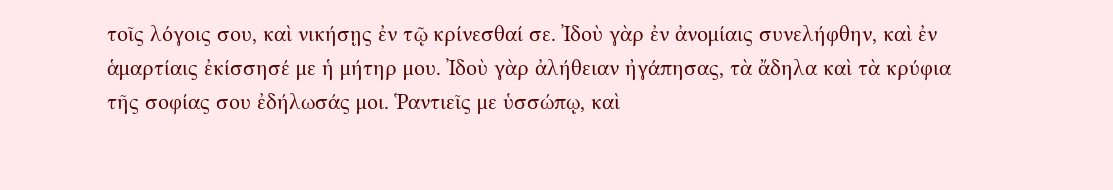τοῖς λόγοις σου, καὶ νικήσῃς ἐν τῷ κρίνεσθαί σε. Ἰδοὺ γὰρ ἐν ἀνομίαις συνελήφθην, καὶ ἐν ἁμαρτίαις ἐκίσσησέ με ἡ μήτηρ μου. Ἰδοὺ γὰρ ἀλήθειαν ἠγάπησας, τὰ ἄδηλα καὶ τὰ κρύφια τῆς σοφίας σου ἐδήλωσάς μοι. Ῥαντιεῖς με ὑσσώπῳ, καὶ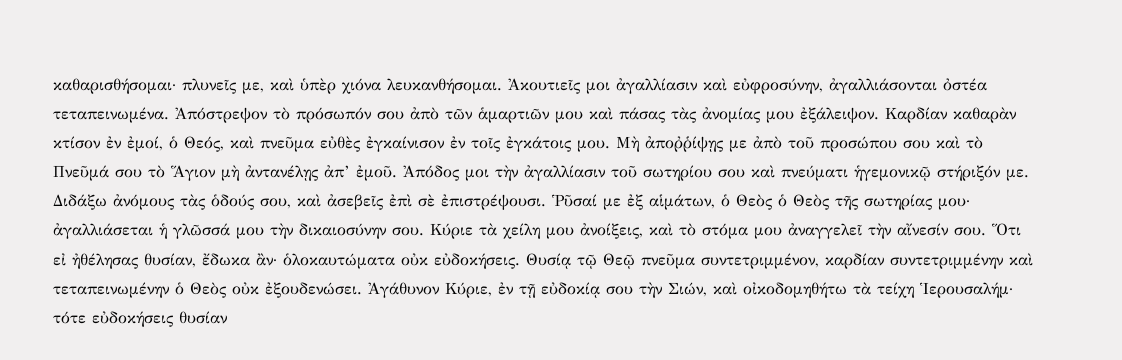καθαρισθήσομαι· πλυνεῖς με, καὶ ὑπὲρ χιόνα λευκανθήσομαι. Ἀκουτιεῖς μοι ἀγαλλίασιν καὶ εὐφροσύνην, ἀγαλλιάσονται ὀστέα τεταπεινωμένα. Ἀπόστρεψον τὸ πρόσωπόν σου ἀπὸ τῶν ἁμαρτιῶν μου καὶ πάσας τὰς ἀνομίας μου ἐξάλειψον. Καρδίαν καθαρὰν κτίσον ἐν ἐμοί, ὁ Θεός, καὶ πνεῦμα εὐθὲς ἐγκαίνισον ἐν τοῖς ἐγκάτοις μου. Μὴ ἀποῤῥίψῃς με ἀπὸ τοῦ προσώπου σου καὶ τὸ Πνεῦμά σου τὸ Ἅγιον μὴ ἀντανέλῃς ἀπ’ ἐμοῦ. Ἀπόδος μοι τὴν ἀγαλλίασιν τοῦ σωτηρίου σου καὶ πνεύματι ἡγεμονικῷ στήριξόν με. Διδάξω ἀνόμους τὰς ὁδούς σου, καὶ ἀσεβεῖς ἐπὶ σὲ ἐπιστρέψουσι. Ῥῦσαί με ἐξ αἱμάτων, ὁ Θεὸς ὁ Θεὸς τῆς σωτηρίας μου· ἀγαλλιάσεται ἡ γλῶσσά μου τὴν δικαιοσύνην σου. Κύριε τὰ χείλη μου ἀνοίξεις, καὶ τὸ στόμα μου ἀναγγελεῖ τὴν αἴνεσίν σου. Ὅτι εἰ ἠθέλησας θυσίαν, ἔδωκα ἂν· ὁλοκαυτώματα οὐκ εὐδοκήσεις. Θυσίᾳ τῷ Θεῷ πνεῦμα συντετριμμένον, καρδίαν συντετριμμένην καὶ τεταπεινωμένην ὁ Θεὸς οὐκ ἐξουδενώσει. Ἀγάθυνον Κύριε, ἐν τῇ εὐδοκίᾳ σου τὴν Σιών, καὶ οἰκοδομηθήτω τὰ τείχη Ἱερουσαλήμ· τότε εὐδοκήσεις θυσίαν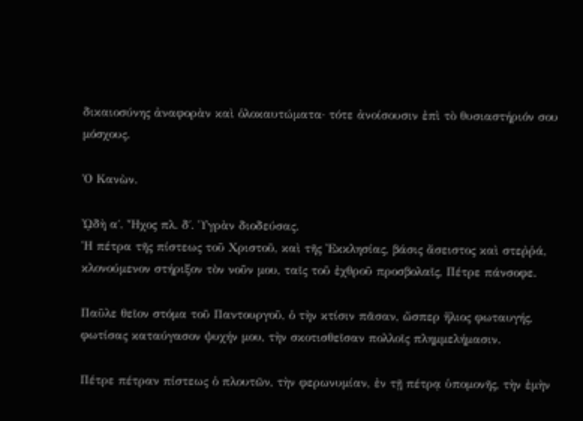δικαιοσύνης ἀναφορὰν καὶ ὁλοκαυτώματα· τότε ἀνοίσουσιν ἐπὶ τὸ θυσιαστήριόν σου μόσχους.

Ὁ Κανὼν.

ᾨδὴ α΄. Ἦχος πλ. δ΄. Ὑγρὰν διοδεύσας.
Ἡ πέτρα τῆς πίστεως τοῦ Χριστοῦ, καὶ τῆς Ἐκκλησίας, βάσις ἄσειστος καὶ στεῤῥά, κλονούμενον στήριξον τὸν νοῦν μου, ταῖς τοῦ ἐχθροῦ προσβολαῖς, Πέτρε πάνσοφε.

Παῦλε θεῖον στόμα τοῦ Παντουργοῦ, ὁ τὴν κτίσιν πᾶσαν, ὥσπερ ἥλιος φωταυγής, φωτίσας καταύγασον ψυχήν μου, τὴν σκοτισθεῖσαν πολλοῖς πλημμελήμασιν.

Πέτρε πέτραν πίστεως ὁ πλουτῶν, τὴν φερωνυμίαν, ἐν τῇ πέτρᾳ ὑπομονῆς, τὴν ἐμὴν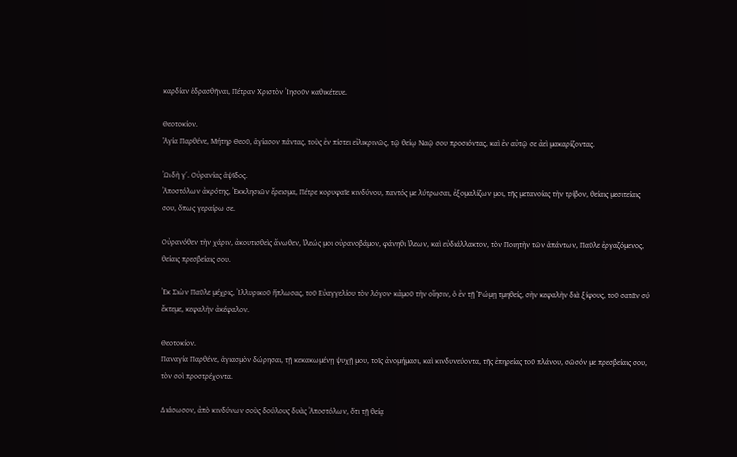καρδίαν ἑδρασθῆναι, Πέτραν Χριστὸν Ἰησοῦν καθικέτευε.

Θεοτοκίον.
Ἁγία Παρθένε, Μήτηρ Θεοῦ, ἁγίασον πάντας, τοὺς ἐν πίστει εἰλικρινῶς, τῷ θείῳ Ναῷ σου προσιόντας, καὶ ἐν αὐτῷ σε ἀεὶ μακαρίζοντας.

ᾨδὴ γ΄. Οὐρανίας ἁψῖδος.
Ἀποστόλων ἀκρότης, Ἐκκλησιῶν ἔρεισμα, Πέτρε κορυφαῖε κινδύνου, παντός με λύτρωσαι, ἐξομαλίζων μοι, τῆς μετανοίας τὴν τρίβον, θείαις μεσιτείαις σου, ὅπως γεραίρω σε.

Οὐρανόθεν τὴν χάριν, ἀκουτισθεὶς ἄνωθεν, ἵλεώς μοι οὐρανοβάμον, φάνηθι ἵλεων, καὶ εὐδιάλλακτον, τὸν Ποιητὴν τῶν ἁπάντων, Παῦλε ἐργαζόμενος, θείαις πρεσβείαις σου.

Ἐκ Σιὼν Παῦλε μέχρις, Ἰλλυρικοῦ ἥπλωσας, τοῦ Εὐαγγελίου τὸν λόγον· κἀμοῦ τὴν οἴησιν, ὁ ἐν τῇ Ῥώμῃ τμηθείς, σὴν κεφαλὴν διὰ ξίφους, τοῦ σατᾶν σύ ἔκτεμε, κεφαλὴν ἀκέφαλον.

Θεοτοκίον.
Παναγία Παρθένε, ἁγιασμὸν δώρησαι, τῇ κεκακωμένῃ ψυχῇ μου, τοῖς ἀνομήμασι, καὶ κινδυνεύοντα, τῆς ἐπηρείας τοῦ πλάνου, σῶσόν με πρεσβείαις σου, τὸν σοὶ προστρέχοντα.

Διάσωσον, ἀπὸ κινδύνων σοὺς δούλους δυὰς Ἀποστόλων, ὅτι τῇ θείᾳ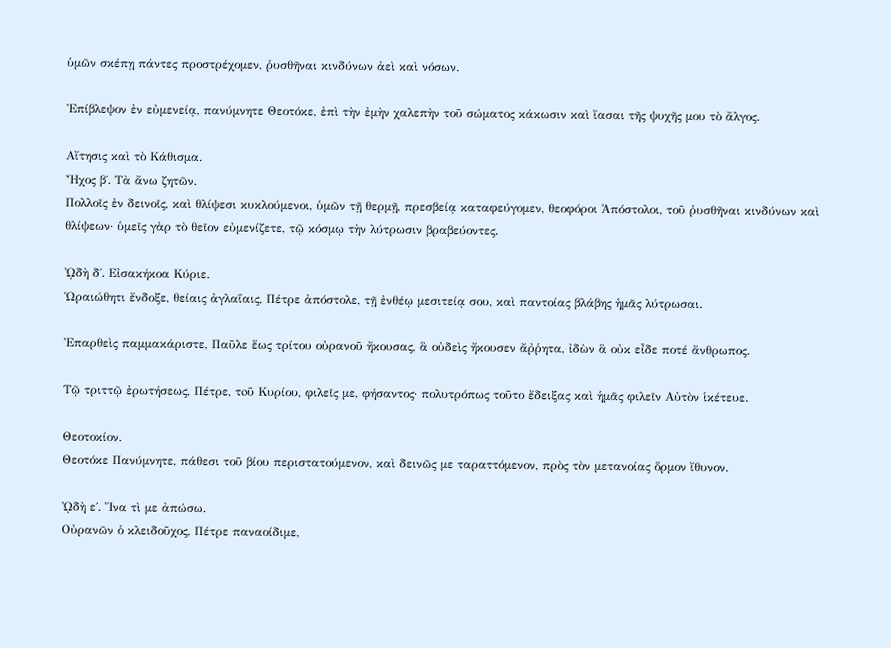ὑμῶν σκέπῃ πάντες προστρέχομεν, ῥυσθῆναι κινδύνων ἀεὶ καὶ νόσων.

Ἐπίβλεψον ἐν εὐμενείᾳ, πανύμνητε Θεοτόκε, ἐπὶ τὴν ἐμὴν χαλεπὴν τοῦ σώματος κάκωσιν καὶ ἴασαι τῆς ψυχῆς μου τὸ ἄλγος.

Αἴτησις καὶ τὸ Κάθισμα.
Ἦχος β΄. Τὰ ἄνω ζητῶν.
Πολλοῖς ἐν δεινοῖς, καὶ θλίψεσι κυκλούμενοι, ὑμῶν τῇ θερμῇ, πρεσβείᾳ καταφεύγομεν, θεοφόροι Ἀπόστολοι, τοῦ ῥυσθῆναι κινδύνων καὶ θλίψεων· ὑμεῖς γὰρ τὸ θεῖον εὐμενίζετε, τῷ κόσμῳ τὴν λύτρωσιν βραβεύοντες.

ᾨδὴ δ΄. Εἰσακήκοα Κύριε.
Ὡραιώθητι ἔνδοξε, θείαις ἀγλαΐαις, Πέτρε ἀπόστολε, τῇ ἐνθέῳ μεσιτείᾳ σου, καὶ παντοίας βλάβης ἡμᾶς λύτρωσαι.

Ἐπαρθεὶς παμμακάριστε, Παῦλε ἕως τρίτου οὐρανοῦ ἤκουσας, ἃ οὐδεὶς ἤκουσεν ἄῤῥητα, ἰδὼν ἃ οὐκ εἶδε ποτέ ἄνθρωπος.

Τῷ τριττῷ ἐρωτήσεως, Πέτρε, τoῦ Κυρίου, φιλεῖς με, φήσαντος· πολυτρόπως τοῦτο ἔδειξας καὶ ἡμᾶς φιλεῖν Αὐτὸν ἱκέτευε.

Θεοτοκίον.
Θεοτόκε Πανύμνητε, πάθεσι τοῦ βίου περιστατούμενον, καὶ δεινῶς με ταραττόμενον, πρὸς τὸν μετανοίας ὅρμον ἴθυνον.

ᾨδὴ ε΄. Ἵνα τὶ με ἀπώσω.
Οὐρανῶν ὁ κλειδοῦχος, Πέτρε παναοίδιμε,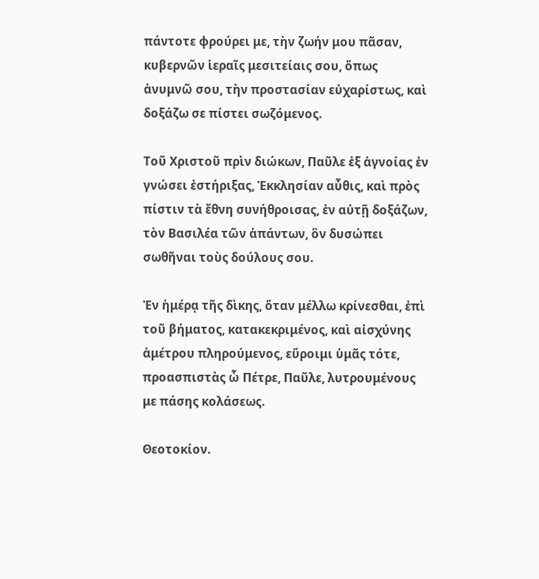πάντοτε φρούρει με, τὴν ζωήν μου πᾶσαν, κυβερνῶν ἱεραῖς μεσιτείαις σου, ὅπως ἀνυμνῶ σου, τὴν προστασίαν εὐχαρίστως, καὶ δοξάζω σε πίστει σωζόμενος.

Τοῦ Χριστοῦ πρὶν διώκων, Παῦλε ἐξ ἀγνοίας ἐν γνώσει ἐστήριξας, Ἐκκλησίαν αὖθις, καὶ πρὸς πίστιν τὰ ἔθνη συνήθροισας, ἐν αὐτῇ δοξάζων, τὸν Βασιλέα τῶν ἁπάντων, ὃν δυσώπει σωθῆναι τοὺς δούλους σου.

Ἐν ἡμέρᾳ τῆς δὶκης, ὅταν μέλλω κρίνεσθαι, ἐπὶ τοῦ βήματος, κατακεκριμένος, καὶ αἰσχύνης ἀμέτρου πληρούμενος, εὕροιμι ὑμᾶς τότε, προασπιστὰς ὦ Πέτρε, Παῦλε, λυτρουμένους με πάσης κολάσεως.

Θεοτοκίον.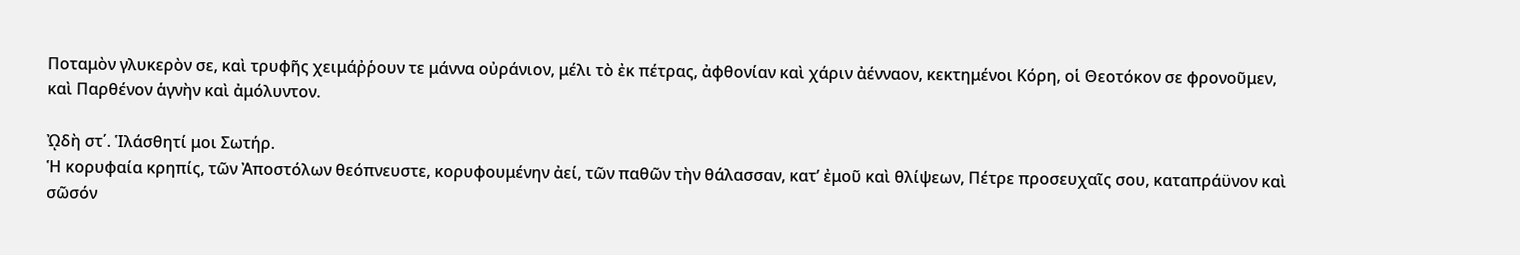Ποταμὸν γλυκερὸν σε, καὶ τρυφῆς χειμάῤῥουν τε μάννα οὐράνιον, μέλι τὸ ἐκ πέτρας, ἀφθονίαν καὶ χάριν ἀένναον, κεκτημένοι Κόρη, οἱ Θεοτόκον σε φρονοῦμεν, καὶ Παρθένον ἁγνὴν καὶ ἀμόλυντον.

ᾨδὴ στ΄. Ἱλάσθητί μοι Σωτήρ.
Ἡ κορυφαία κρηπίς, τῶν Ἀποστόλων θεόπνευστε, κορυφουμένην ἀεί, τῶν παθῶν τὴν θάλασσαν, κατ’ ἐμοῦ καὶ θλίψεων, Πέτρε προσευχαῖς σου, καταπράϋνον καὶ σῶσόν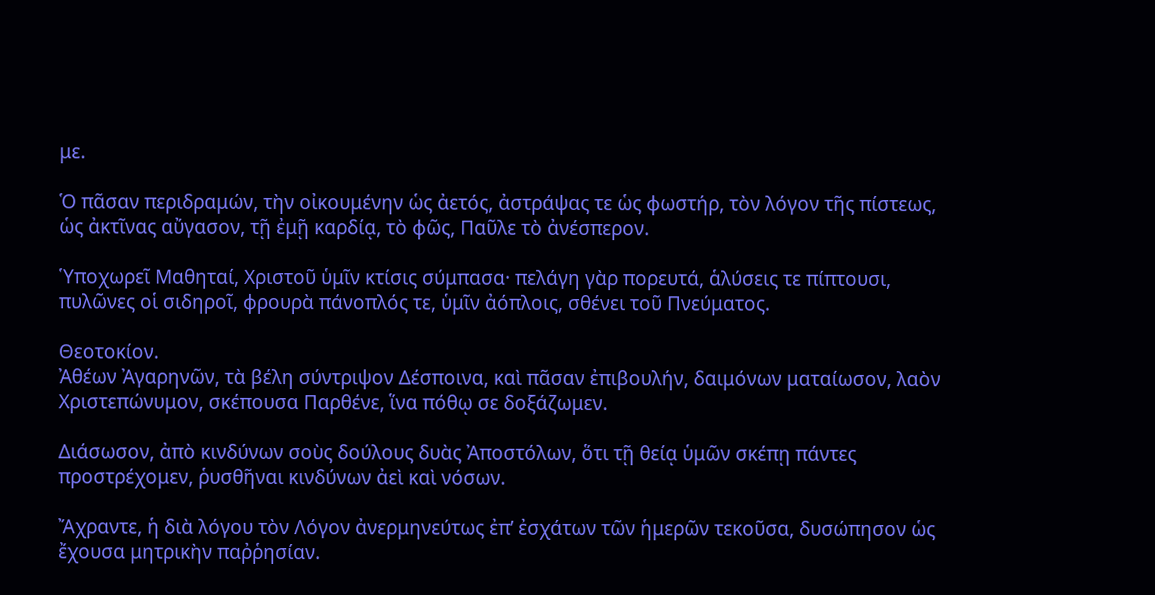με.

Ὁ πᾶσαν περιδραμών, τὴν οἰκουμένην ὡς ἀετός, ἀστράψας τε ὡς φωστήρ, τὸν λόγον τῆς πίστεως, ὡς ἀκτῖνας αὔγασον, τῇ ἐμῇ καρδίᾳ, τὸ φῶς, Παῦλε τὸ ἀνέσπερον.

Ὑποχωρεῖ Μαθηταί, Χριστοῦ ὑμῖν κτίσις σύμπασα· πελάγη γὰρ πορευτά, ἁλύσεις τε πίπτουσι, πυλῶνες οἱ σιδηροῖ, φρουρὰ πάνοπλός τε, ὑμῖν ἀόπλοις, σθένει τοῦ Πνεύματος.

Θεοτοκίον.
Ἀθέων Ἀγαρηνῶν, τὰ βέλη σύντριψον Δέσποινα, καὶ πᾶσαν ἐπιβουλήν, δαιμόνων ματαίωσον, λαὸν Χριστεπώνυμον, σκέπουσα Παρθένε, ἵνα πόθῳ σε δοξάζωμεν.

Διάσωσον, ἀπὸ κινδύνων σοὺς δούλους δυὰς Ἀποστόλων, ὅτι τῇ θείᾳ ὑμῶν σκέπῃ πάντες προστρέχομεν, ῥυσθῆναι κινδύνων ἀεὶ καὶ νόσων.

Ἄχραντε, ἡ διὰ λόγου τὸν Λόγον ἀνερμηνεύτως ἐπ’ ἐσχάτων τῶν ἡμερῶν τεκοῦσα, δυσώπησον ὡς ἔχουσα μητρικὴν παῤῥησίαν.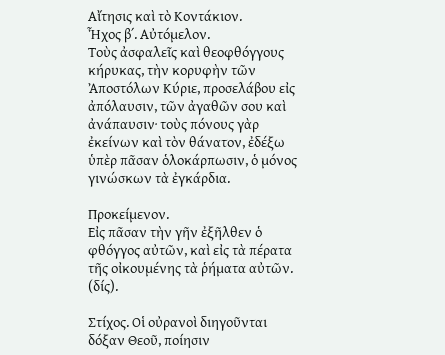Αἴτησις καὶ τὸ Κοντάκιον.
Ἦχος β΄. Αὐτόμελον.
Τοὺς ἀσφαλεῖς καὶ θεοφθόγγους κήρυκας, τὴν κορυφὴν τῶν Ἀποστόλων Κύριε, προσελάβου εἰς ἀπόλαυσιν, τῶν ἀγαθῶν σου καὶ ἀνάπαυσιν· τοὺς πόνους γὰρ ἐκείνων καὶ τὸν θάνατον, ἐδέξω ὑπὲρ πᾶσαν ὁλοκάρπωσιν, ὁ μόνος γινώσκων τὰ ἐγκάρδια.

Προκείμενον.
Εἰς πᾶσαν τὴν γῆν ἐξῆλθεν ὁ φθόγγος αὐτῶν, καὶ εἰς τὰ πέρατα τῆς οἰκουμένης τὰ ῥήματα αὐτῶν. (δίς).

Στίχος. Οἱ οὐρανοὶ διηγοῦνται δόξαν Θεοῦ, ποίησιν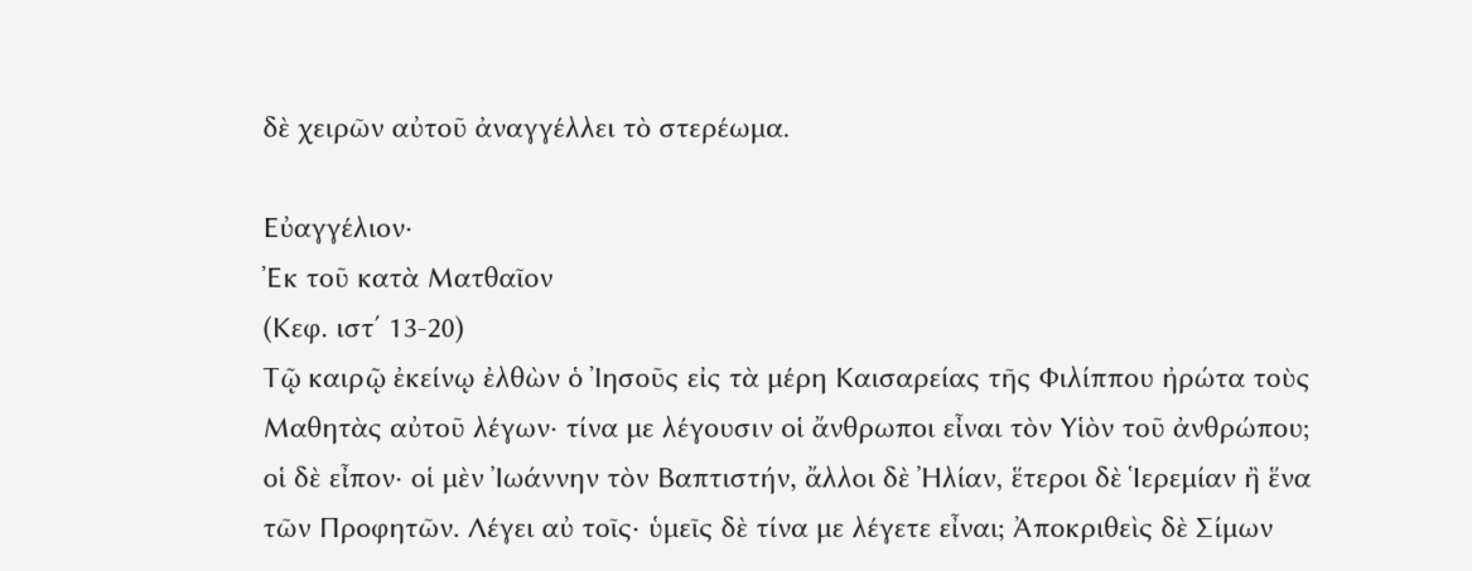δὲ χειρῶν αὐτοῦ ἀναγγέλλει τὸ στερέωμα.

Εὐαγγέλιον·
Ἐκ τοῦ κατὰ Ματθαῖον
(Κεφ. ιστ΄ 13-20)
Τῷ καιρῷ ἐκείνῳ ἐλθὼν ὁ Ἰησοῦς εἰς τὰ μέρη Καισαρείας τῆς Φιλίππου ἠρώτα τοὺς Μαθητὰς αὐτοῦ λέγων· τίνα με λέγουσιν οἱ ἄνθρωποι εἶναι τὸν Υἱὸν τοῦ ἀνθρώπου; οἱ δὲ εἶπον· οἱ μὲν Ἰωάννην τὸν Βαπτιστήν, ἄλλοι δὲ Ἠλίαν, ἕτεροι δὲ Ἱερεμίαν ἢ ἕνα τῶν Προφητῶν. Λέγει αὐ τοῖς· ὑμεῖς δὲ τίνα με λέγετε εἶναι; Ἀποκριθεὶς δὲ Σίμων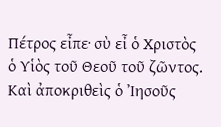Πέτρος εἶπε· σὺ εἶ ὁ Χριστὸς ὁ Υἱὸς τοῦ Θεοῦ τοῦ ζῶντος. Καὶ ἀποκριθεὶς ὁ Ἰησοῦς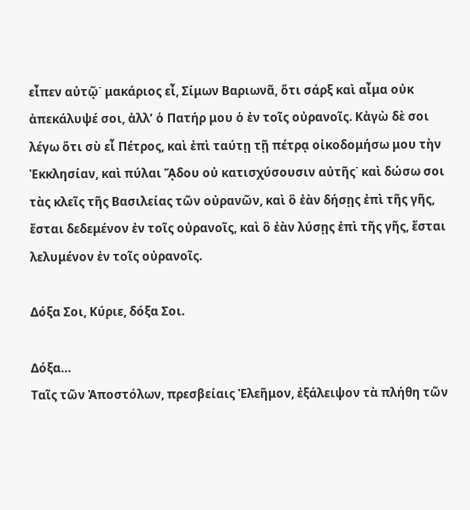εἶπεν αὐτῷ˙ μακάριος εἶ, Σίμων Βαριωνᾶ, ὅτι σάρξ καὶ αἷμα οὐκ ἀπεκάλυψέ σοι, ἀλλ’ ὁ Πατήρ μου ὁ ἐν τοῖς οὐρανοῖς. Κἀγὼ δὲ σοι λέγω ὅτι σὺ εἶ Πέτρος, καὶ ἐπὶ ταύτῃ τῇ πέτρᾳ οἰκοδομήσω μου τὴν Ἐκκλησίαν, καὶ πύλαι ᾍδου οὐ κατισχύσουσιν αὐτῆς˙ καὶ δώσω σοι τὰς κλεῖς τῆς Βασιλείας τῶν οὐρανῶν, καὶ ὃ ἐὰν δήσῃς ἐπὶ τῆς γῆς, ἔσται δεδεμένον ἐν τοῖς οὐρανοῖς, καὶ ὃ ἐὰν λύσῃς ἐπὶ τῆς γῆς, ἔσται λελυμένον ἐν τοῖς οὐρανοῖς.

Δόξα Σοι, Κύριε, δόξα Σοι.

Δόξα…
Ταῖς τῶν Ἀποστόλων, πρεσβείαις Ἐλεῆμον, ἐξάλειψον τὰ πλήθη τῶν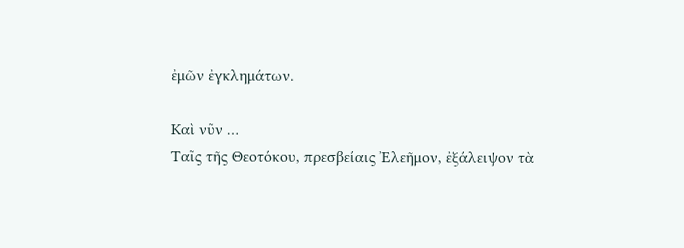ἐμῶν ἐγκλημάτων.

Καὶ νῦν …
Ταῖς τῆς Θεοτόκου, πρεσβείαις Ἐλεῆμον, ἐξάλειψον τὰ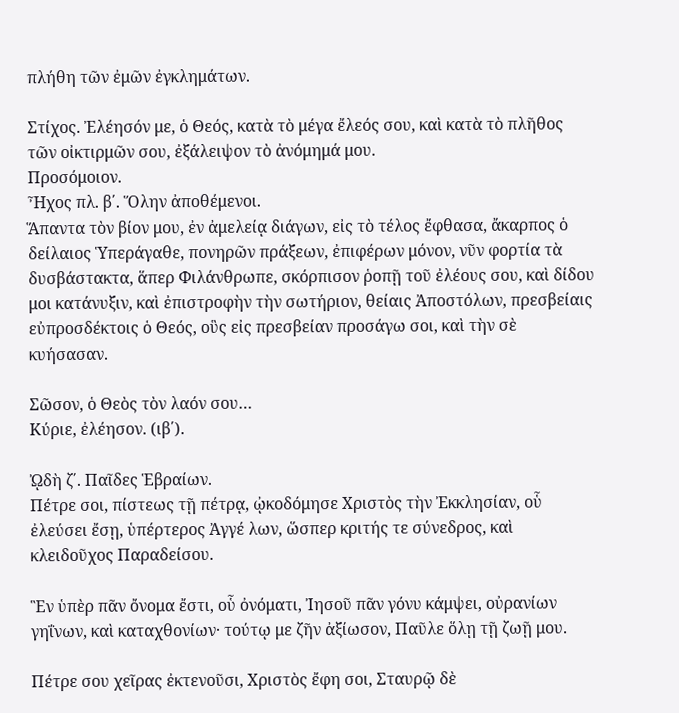πλήθη τῶν ἐμῶν ἐγκλημάτων.

Στίχος. Ἐλέησόν με, ὁ Θεός, κατὰ τὸ μέγα ἔλεός σου, καὶ κατὰ τὸ πλῆθος τῶν οἰκτιρμῶν σου, ἐξάλειψον τὸ ἀνόμημά μου.
Προσόμοιον.
Ἦχος πλ. β΄. Ὅλην ἀποθέμενοι.
Ἅπαντα τὸν βίον μου, ἐν ἀμελείᾳ διάγων, εἰς τὸ τέλος ἔφθασα, ἄκαρπος ὁ δείλαιος Ὑπεράγαθε, πονηρῶν πράξεων, ἐπιφέρων μόνον, νῦν φορτία τὰ δυσβάστακτα, ἅπερ Φιλάνθρωπε, σκόρπισον ῥοπῇ τοῦ ἐλέους σου, καὶ δίδου μοι κατάνυξιν, καὶ ἐπιστροφὴν τὴν σωτήριον, θείαις Ἀποστόλων, πρεσβείαις εὐπροσδέκτοις ὁ Θεός, οὓς εἰς πρεσβείαν προσάγω σοι, καὶ τὴν σὲ κυήσασαν.

Σῶσον, ὁ Θεὸς τὸν λαόν σου…
Κύριε, ἐλέησον. (ιβ΄).

ᾨδὴ ζ΄. Παῖδες Ἑβραίων.
Πέτρε σοι, πίστεως τῇ πέτρᾳ, ᾠκοδόμησε Χριστὸς τὴν Ἐκκλησίαν, οὗ ἐλεύσει ἔσῃ, ὑπέρτερος Ἀγγέ λων, ὥσπερ κριτής τε σύνεδρος, καὶ κλειδοῦχος Παραδείσου.

Ἓν ὑπὲρ πᾶν ὄνομα ἔστι, οὗ ὀνόματι, Ἰησοῦ πᾶν γόνυ κάμψει, οὐρανίων γηΐνων, καὶ καταχθονίων· τούτῳ με ζῆν ἀξίωσον, Παῦλε ὅλῃ τῇ ζωῇ μου.

Πέτρε σου χεῖρας ἐκτενοῦσι, Χριστὸς ἔφη σοι, Σταυρῷ δὲ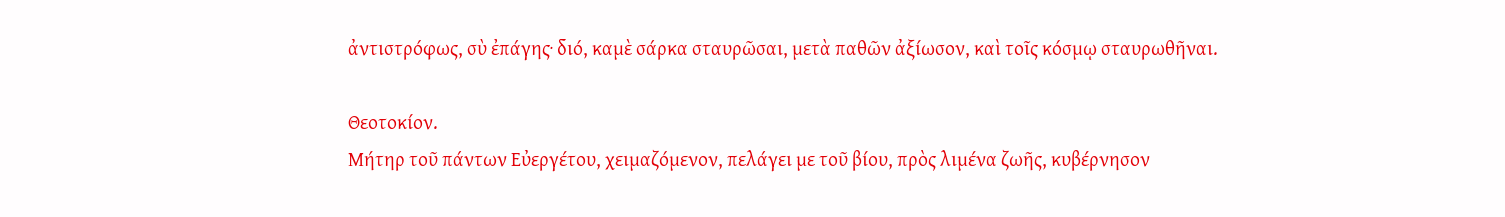ἀντιστρόφως, σὺ ἐπάγης· διό, καμὲ σάρκα σταυρῶσαι, μετὰ παθῶν ἀξίωσον, καὶ τοῖς κόσμῳ σταυρωθῆναι.

Θεοτοκίον.
Μήτηρ τοῦ πάντων Εὐεργέτου, χειμαζόμενον, πελάγει με τοῦ βίου, πρὸς λιμένα ζωῆς, κυβέρνησον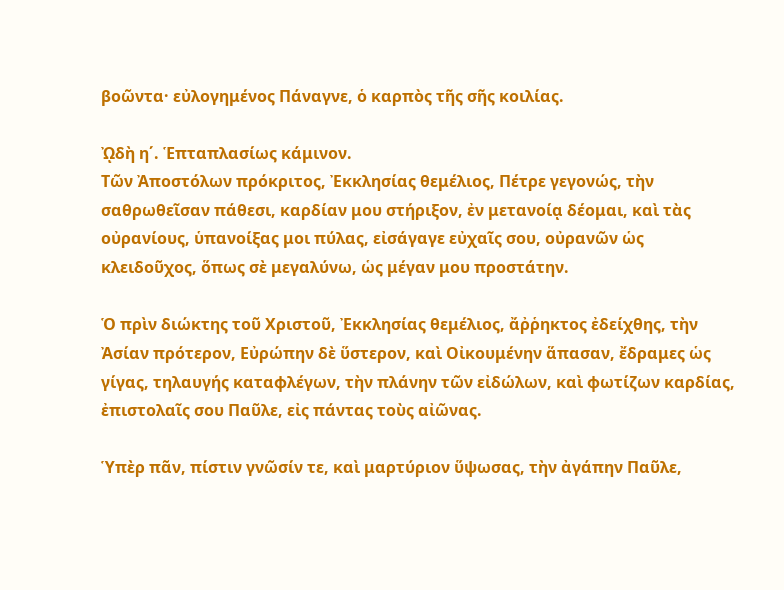βοῶντα· εὐλογημένος Πάναγνε, ὁ καρπὸς τῆς σῆς κοιλίας.

ᾨδὴ η΄. Ἑπταπλασίως κάμινον.
Τῶν Ἀποστόλων πρόκριτος, Ἐκκλησίας θεμέλιος, Πέτρε γεγονώς, τὴν σαθρωθεῖσαν πάθεσι, καρδίαν μου στήριξον, ἐν μετανοίᾳ δέομαι, καὶ τὰς οὐρανίους, ὑπανοίξας μοι πύλας, εἰσάγαγε εὐχαῖς σου, οὐρανῶν ὡς κλειδοῦχος, ὅπως σὲ μεγαλύνω, ὡς μέγαν μου προστάτην.

Ὁ πρὶν διώκτης τοῦ Χριστοῦ, Ἐκκλησίας θεμέλιος, ἄῤῥηκτος ἐδείχθης, τὴν Ἀσίαν πρότερον, Εὐρώπην δὲ ὕστερον, καὶ Οἰκουμένην ἅπασαν, ἔδραμες ὡς γίγας, τηλαυγής καταφλέγων, τὴν πλάνην τῶν εἰδώλων, καὶ φωτίζων καρδίας, ἐπιστολαῖς σου Παῦλε, εἰς πάντας τοὺς αἰῶνας.

Ὑπὲρ πᾶν, πίστιν γνῶσίν τε, καὶ μαρτύριον ὕψωσας, τὴν ἀγάπην Παῦλε,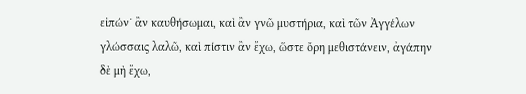εἰπών˙ ἂν καυθήσωμαι, καὶ ἂν γνῶ μυστήρια, καὶ τῶν Ἀγγέλων γλώσσαις λαλῶ, καὶ πίστιν ἂν ἔχω, ὥστε ὄρη μεθιστάνειν, ἀγάπην δὲ μὴ ἔχω,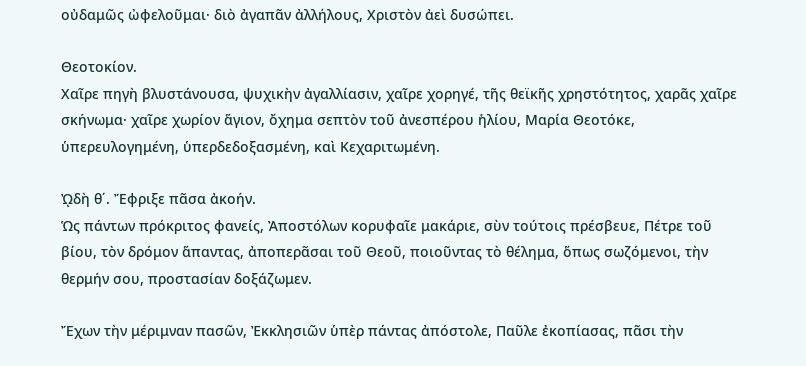οὐδαμῶς ὠφελοῦμαι· διὸ ἀγαπᾶν ἀλλήλους, Χριστὸν ἀεὶ δυσώπει.

Θεοτοκίον.
Χαῖρε πηγὴ βλυστάνουσα, ψυχικὴν ἀγαλλίασιν, χαῖρε χορηγέ, τῆς θεϊκῆς χρηστότητος, χαρᾶς χαῖρε σκήνωμα· χαῖρε χωρίον ἅγιον, ὄχημα σεπτὸν τοῦ ἀνεσπέρου ἡλίου, Μαρία Θεοτόκε, ὑπερευλογημένη, ὑπερδεδοξασμένη, καὶ Κεχαριτωμένη.

ᾨδὴ θ΄. Ἔφριξε πᾶσα ἀκοήν.
Ὡς πάντων πρόκριτος φανείς, Ἀποστόλων κορυφαῖε μακάριε, σὺν τούτοις πρέσβευε, Πέτρε τοῦ βίου, τὸν δρόμον ἅπαντας, ἀποπερᾶσαι τοῦ Θεοῦ, ποιοῦντας τὸ θέλημα, ὅπως σωζόμενοι, τὴν θερμήν σου, προστασίαν δοξάζωμεν.

Ἔχων τὴν μέριμναν πασῶν, Ἐκκλησιῶν ὑπὲρ πάντας ἀπόστολε, Παῦλε ἐκοπίασας, πᾶσι τὴν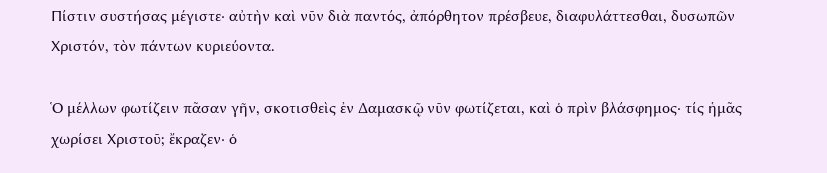Πίστιν συστήσας μέγιστε· αὐτὴν καὶ νῦν διὰ παντός, ἀπόρθητον πρέσβευε, διαφυλάττεσθαι, δυσωπῶν Χριστόν, τὸν πάντων κυριεύοντα.

Ὁ μέλλων φωτίζειν πᾶσαν γῆν, σκοτισθεὶς ἐν Δαμασκῷ νῦν φωτίζεται, καὶ ὁ πρὶν βλάσφημος· τίς ἡμᾶς χωρίσει Χριστοῦ; ἔκραζεν· ὁ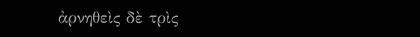ἀρνηθεὶς δὲ τρὶς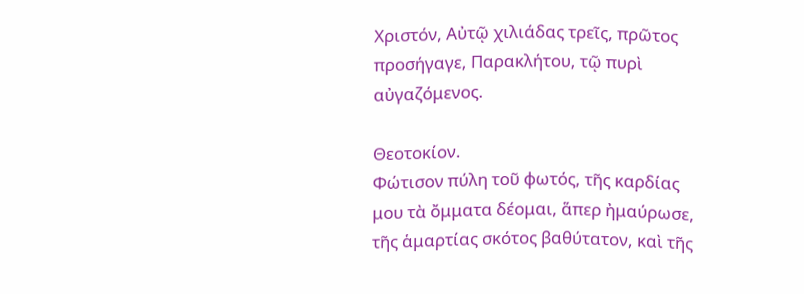Χριστόν, Αὐτῷ χιλιάδας τρεῖς, πρῶτος προσήγαγε, Παρακλήτου, τῷ πυρὶ αὐγαζόμενος.

Θεοτοκίον.
Φώτισον πύλη τοῦ φωτός, τῆς καρδίας μου τὰ ὄμματα δέομαι, ἅπερ ἠμαύρωσε, τῆς ἁμαρτίας σκότος βαθύτατον, καὶ τῆς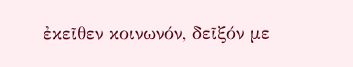ἐκεῖθεν κοινωνόν, δεῖξόν με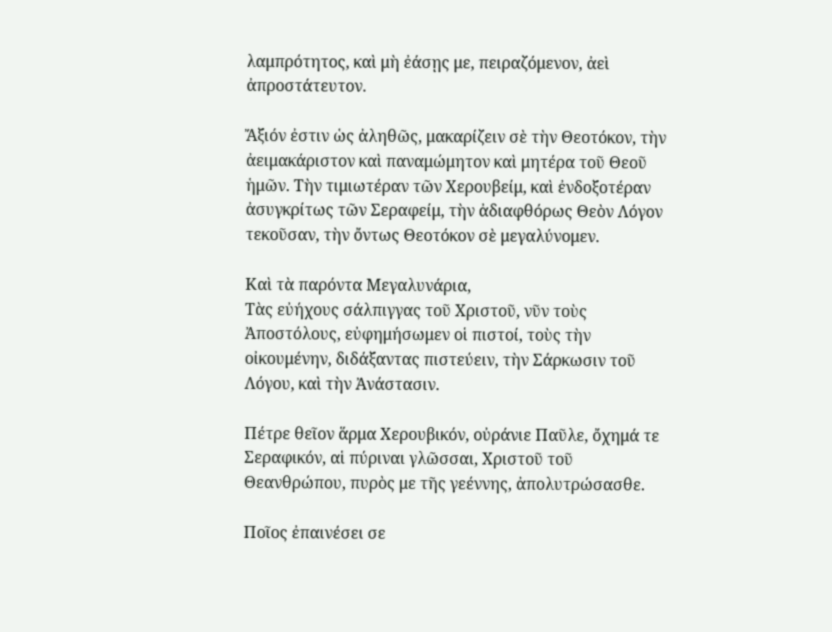λαμπρότητος, καὶ μὴ ἐάσῃς με, πειραζόμενον, ἀεὶ ἀπροστάτευτον.

Ἄξιόν ἐστιν ὡς ἀληθῶς, μακαρίζειν σὲ τὴν Θεοτόκον, τὴν ἀειμακάριστον καὶ παναμώμητον καὶ μητέρα τοῦ Θεοῦ ἡμῶν. Τὴν τιμιωτέραν τῶν Χερουβείμ, καὶ ἐνδοξοτέραν ἀσυγκρίτως τῶν Σεραφείμ, τὴν ἀδιαφθόρως Θεὸν Λόγον τεκοῦσαν, τὴν ὄντως Θεοτόκον σὲ μεγαλύνομεν.

Καὶ τὰ παρόντα Μεγαλυνάρια,
Τὰς εὐήχους σάλπιγγας τοῦ Χριστοῦ, νῦν τοὺς Ἀποστόλους, εὐφημήσωμεν οἱ πιστοί, τοὺς τὴν οἰκουμένην, διδάξαντας πιστεύειν, τὴν Σάρκωσιν τοῦ Λόγου, καὶ τὴν Ἀνάστασιν.

Πέτρε θεῖον ἅρμα Χερουβικόν, οὐράνιε Παῦλε, ὄχημά τε Σεραφικόν, αἱ πύριναι γλῶσσαι, Χριστοῦ τοῦ Θεανθρώπου, πυρὸς με τῆς γεέννης, ἀπολυτρώσασθε.

Ποῖος ἐπαινέσει σε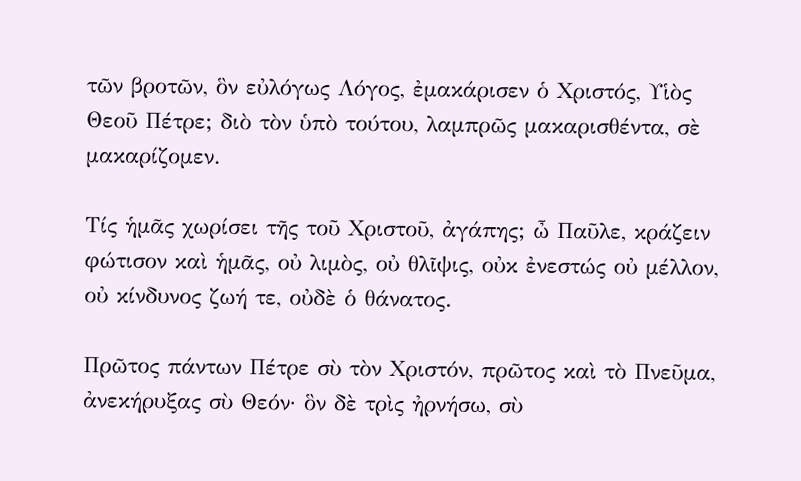τῶν βροτῶν, ὃν εὐλόγως Λόγος, ἐμακάρισεν ὁ Χριστός, Υἱὸς Θεοῦ Πέτρε; διὸ τὸν ὑπὸ τούτου, λαμπρῶς μακαρισθέντα, σὲ μακαρίζομεν.

Τίς ἡμᾶς χωρίσει τῆς τοῦ Χριστοῦ, ἀγάπης; ὦ Παῦλε, κράζειν φώτισον καὶ ἡμᾶς, οὐ λιμὸς, οὐ θλῖψις, οὐκ ἐνεστώς οὐ μέλλον, οὐ κίνδυνος ζωή τε, οὐδὲ ὁ θάνατος.

Πρῶτος πάντων Πέτρε σὺ τὸν Χριστόν, πρῶτος καὶ τὸ Πνεῦμα, ἀνεκήρυξας σὺ Θεόν· ὃν δὲ τρὶς ἠρνήσω, σὺ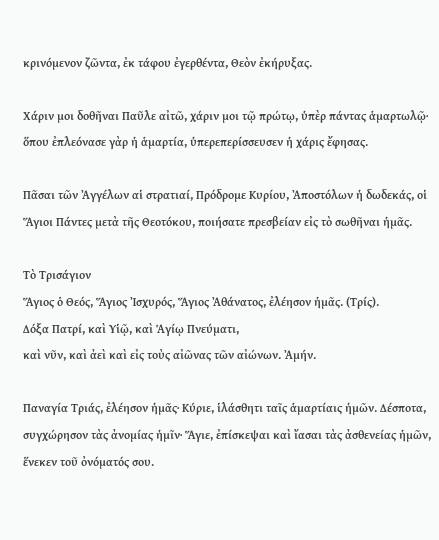κρινόμενον ζῶντα, ἐκ τάφου ἐγερθέντα, Θεὸν ἐκήρυξας.

Χάριν μοι δοθῆναι Παῦλε αἰτῶ, χάριν μοι τῷ πρώτῳ, ὑπὲρ πάντας ἁμαρτωλῷ· ὅπου ἐπλεόνασε γὰρ ἡ ἁμαρτία, ὑπερεπερίσσευσεν ἡ χάρις ἔφησας.

Πᾶσαι τῶν Ἀγγέλων αἱ στρατιαί, Πρόδρομε Κυρίου, Ἀποστόλων ἡ δωδεκάς, οἱ Ἅγιοι Πάντες μετὰ τῆς Θεοτόκου, ποιήσατε πρεσβείαν εἰς τὸ σωθῆναι ἡμᾶς.

Τὸ Τρισάγιον
Ἅγιος ὁ Θεός, Ἅγιος Ἰσχυρός, Ἅγιος Ἀθάνατος, ἐλέησον ἡμᾶς. (Τρίς).
Δόξα Πατρί, καὶ Υἱῷ, καὶ Ἁγίῳ Πνεύματι,
καὶ νῦν, καὶ ἀεὶ καὶ εἰς τοὺς αἰῶνας τῶν αἰώνων. Ἀμήν.

Παναγία Τριάς, ἐλέησον ἡμᾶς· Κύριε, ἱλάσθητι ταῖς ἁμαρτίαις ἡμῶν. Δέσποτα, συγχώρησον τὰς ἀνομίας ἡμῖν· Ἅγιε, ἐπίσκεψαι καὶ ἴασαι τὰς ἀσθενείας ἡμῶν, ἕνεκεν τοῦ ὀνόματός σου.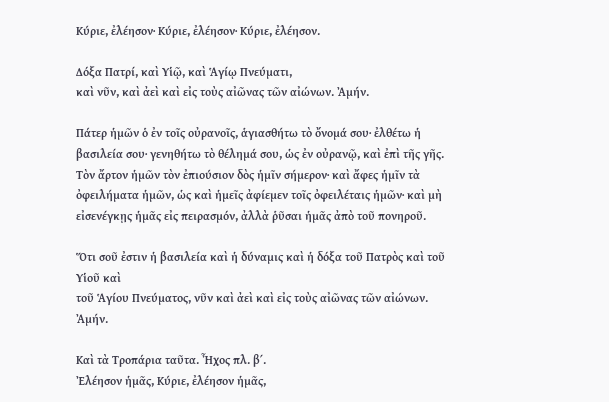Κύριε, ἐλέησον· Κύριε, ἐλέησον· Κύριε, ἐλέησον.

Δόξα Πατρί, καὶ Υἱῷ, καὶ Ἁγίῳ Πνεύματι,
καὶ νῦν, καὶ ἀεὶ καὶ εἰς τοὺς αἰῶνας τῶν αἰώνων. Ἀμήν.

Πάτερ ἡμῶν ὁ ἐν τοῖς οὐρανοῖς, ἁγιασθήτω τὸ ὄνομά σου· ἐλθέτω ἡ βασιλεία σου· γενηθήτω τὸ θέλημά σου, ὡς ἐν οὐρανῷ, καὶ ἐπὶ τῆς γῆς. Τὸν ἄρτον ἡμῶν τὸν ἐπιούσιον δὸς ἡμῖν σήμερον· καὶ ἄφες ἡμῖν τὰ ὀφειλήματα ἡμῶν, ὡς καὶ ἡμεῖς ἀφίεμεν τοῖς ὀφειλέταις ἡμῶν· καὶ μὴ εἰσενέγκῃς ἡμᾶς εἰς πειρασμόν, ἀλλὰ ῥῦσαι ἡμᾶς ἀπὸ τοῦ πονηροῦ.

Ὅτι σοῦ ἐστιν ἡ βασιλεία καὶ ἡ δύναμις καὶ ἡ δόξα τοῦ Πατρὸς καὶ τοῦ Υἱοῦ καὶ
τοῦ Ἁγίου Πνεύματος, νῦν καὶ ἀεὶ καὶ εἰς τοὺς αἰῶνας τῶν αἰώνων. Ἀμήν.

Καὶ τὰ Τροπάρια ταῦτα. Ἦχος πλ. β΄.
Ἐλέησον ἡμᾶς, Κύριε, ἐλέησον ἡμᾶς,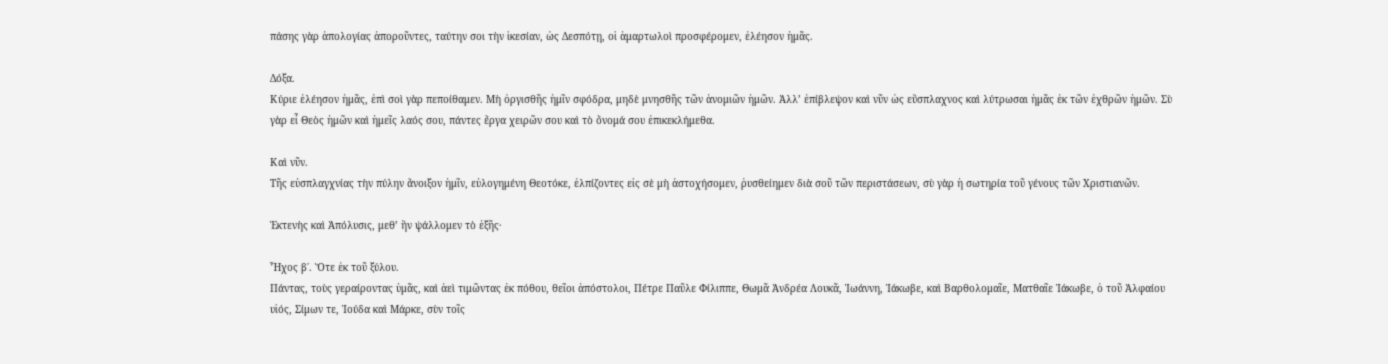πάσης γὰρ ἀπολογίας ἀποροῦντες, ταύτην σοι τὴν ἱκεσίαν, ὡς Δεσπότῃ, οἱ ἁμαρτωλοὶ προσφέρομεν, ἐλέησον ἡμᾶς.

Δόξα.
Κύριε ἐλέησον ἡμᾶς, ἐπὶ σοὶ γὰρ πεποίθαμεν. Μὴ ὀργισθῆς ἡμῖν σφόδρα, μηδὲ μνησθῆς τῶν ἀνομιῶν ἡμῶν. Ἀλλ’ ἐπίβλεψον καὶ νῦν ὡς εὔσπλαχνος καὶ λύτρωσαι ἡμᾶς ἐκ τῶν ἐχθρῶν ἡμῶν. Σὺ γὰρ εἶ Θεὸς ἡμῶν καὶ ἡμεῖς λαός σου, πάντες ἔργα χειρῶν σου καὶ τὸ ὄνομά σου ἐπικεκλήμεθα.

Καὶ νῦν.
Τῆς εὐσπλαγχνίας τὴν πύλην ἄνοιξον ἡμῖν, εὐλογημένη Θεοτόκε, ἐλπίζοντες εἰς σὲ μὴ ἀστοχήσομεν, ῥυσθείημεν διὰ σοῦ τῶν περιστάσεων, σὺ γὰρ ἡ σωτηρία τοῦ γένους τῶν Χριστιανῶν.

Ἐκτενὴς καὶ Ἀπόλυσις, μεθ’ ἣν ψάλλομεν τὸ ἑξῆς·

Ἦχος β΄. Ὅτε ἐκ τοῦ ξύλου.
Πάντας, τοὺς γεραίροντας ὑμᾶς, καὶ ἀεὶ τιμῶντας ἐκ πόθου, θεῖοι ἀπόστολοι, Πέτρε Παῦλε Φίλιππε, Θωμᾶ Ἀνδρέα Λουκᾶ, Ἰωάννη, Ἰάκωβε, καὶ Βαρθολομαῖε, Ματθαῖε Ἰάκωβε, ὁ τοῦ Ἀλφαίου υἱός, Σίμων τε, Ἰούδα καὶ Μάρκε, σὺν τοῖς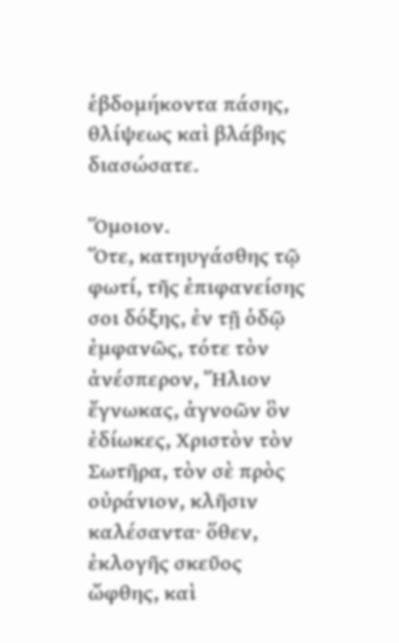ἑβδομήκοντα πάσης, θλίψεως καὶ βλάβης διασώσατε.

Ὅμοιον.
Ὅτε, κατηυγάσθης τῷ φωτί, τῆς ἐπιφανείσης σοι δόξης, ἐν τῇ ὁδῷ ἐμφανῶς, τότε τὸν ἀνέσπερον, Ἥλιον ἔγνωκας, ἀγνοῶν ὃν ἐδίωκες, Χριστὸν τὸν Σωτῆρα, τὸν σὲ πρὸς οὐράνιον, κλῆσιν καλέσαντα· ὅθεν, ἐκλογῆς σκεῦος ὤφθης, καὶ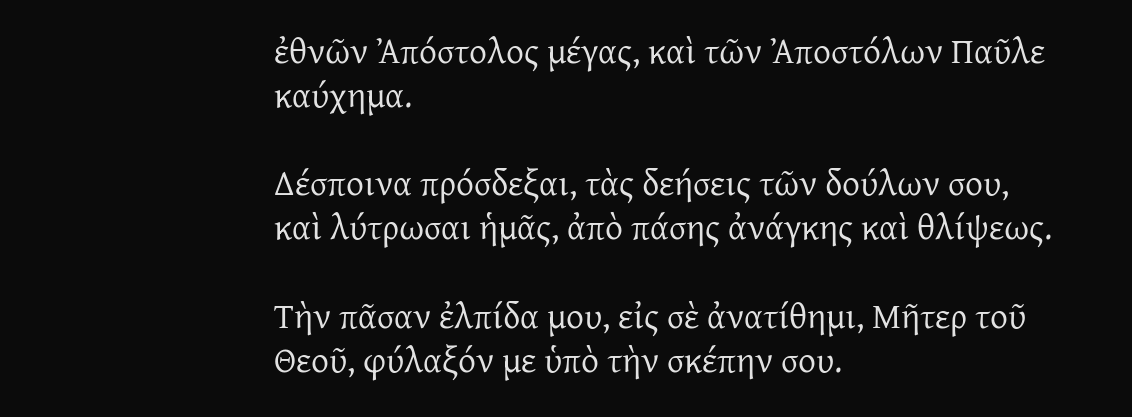ἐθνῶν Ἀπόστολος μέγας, καὶ τῶν Ἀποστόλων Παῦλε καύχημα.

Δέσποινα πρόσδεξαι, τὰς δεήσεις τῶν δούλων σου, καὶ λύτρωσαι ἡμᾶς, ἀπὸ πάσης ἀνάγκης καὶ θλίψεως.

Τὴν πᾶσαν ἐλπίδα μου, εἰς σὲ ἀνατίθημι, Μῆτερ τοῦ Θεοῦ, φύλαξόν με ὑπὸ τὴν σκέπην σου.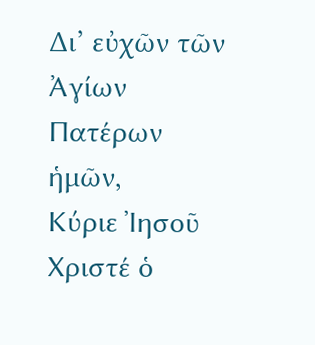Δι’ εὐχῶν τῶν Ἀγίων Πατέρων ἡμῶν,
Κύριε Ἰησοῦ Χριστέ ὁ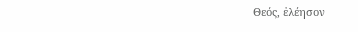Θεός, ἐλέησον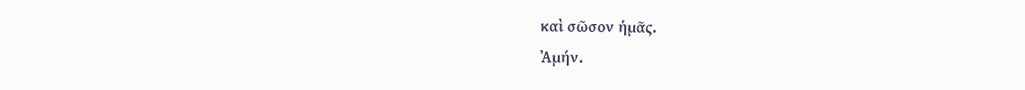καὶ σῶσον ἡμᾶς.
Ἀμήν.